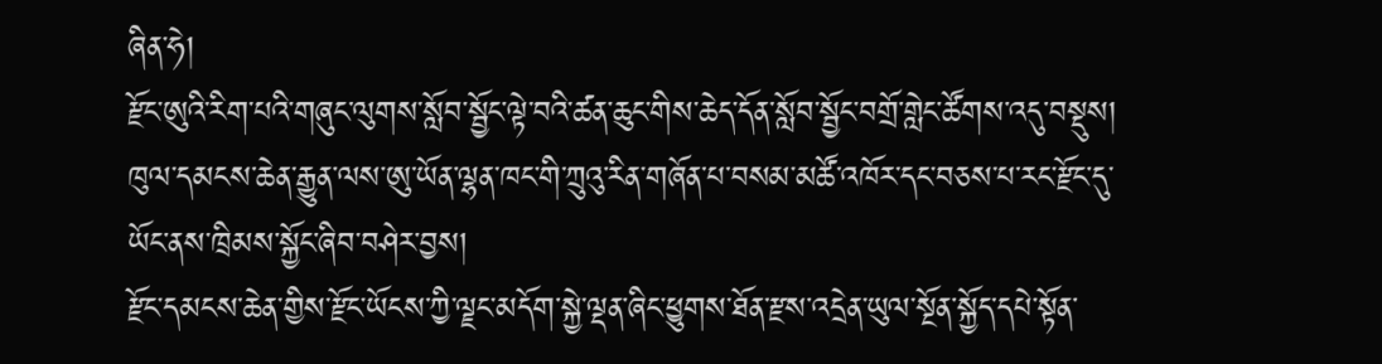ཞིན་ཧེ།
རྫོང་ཨུའི་རིག་པའི་གཞུང་ལུགས་སློབ་སྦྱོང་ལྟེ་བའི་ཚན་ཆུང་གིས་ཆེད་དོན་སློབ་སྦྱོང་བགྲོ་གླེང་ཚོགས་འདུ་བསྡུས།
ཁུལ་དམངས་ཆེན་རྒྱུན་ལས་ཨུ་ཡོན་ལྷན་ཁང་གི་ཀྲུའུ་རིན་གཞོན་པ་བསམ་མཚོ་འཁོར་དང་བཅས་པ་རང་རྫོང་དུ་ཡོང་ནས་ཁྲིམས་སྐྱོང་ཞིབ་བཤེར་བྱས།
རྫོང་དམངས་ཆེན་གྱིས་རྫོང་ཡོངས་ཀྱི་ལྗང་མདོག་སྐྱེ་ལྡན་ཞིང་ཕྱུགས་ཐོན་རྫས་འདྲེན་ཡུལ་སྔོན་སྐྱོད་དཔེ་སྟོན་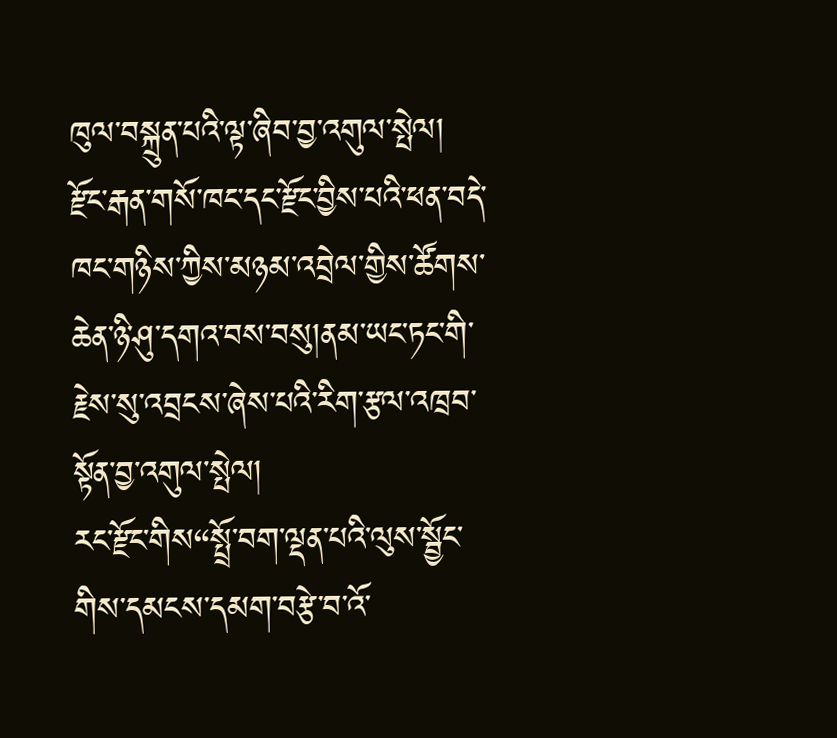ཁུལ་བསྐྲུན་པའི་ལྟ་ཞིབ་བྱ་འགུལ་སྤེལ།
རྫོང་རྒན་གསོ་ཁང་དང་རྫོང་བྱིས་པའི་ཕན་བདེ་ཁང་གཉིས་ཀྱིས་མཉམ་འབྲེལ་གྱིས་ཚོགས་ཆེན་ཉི་ཤུ་དགའ་བས་བསུ།ནམ་ཡང་ཏང་གི་རྗེས་སུ་འབྲངས་ཞེས་པའི་རིག་རྩལ་འཁྲབ་སྟོན་བྱ་འགུལ་སྤེལ།
རང་རྫོང་གིས“སྤྲོ་བག་ལྡན་པའི་ལུས་སྦྱོང་གིས་དམངས་དམག་བརྩེ་བ་འོ་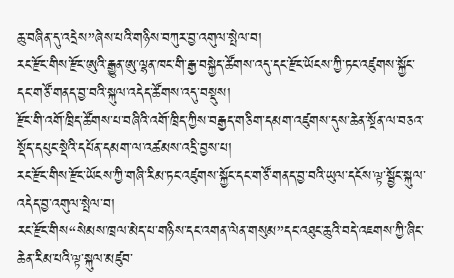ཆུ་བཞིན་དུ་འདྲེས”ཞེས་པའི་གཉིས་བཀུར་བྱ་འགུལ་སྤེལ་བ།
རང་རྫོང་གིས་རྫོང་ཨུའི་རྒྱུན་ཨུ་ལྷན་ཁང་གི་རྒྱ་བསྐྱེད་ཚོགས་འདུ་དང་རྫོང་ཡོངས་ཀྱི་ཏང་འཛུགས་སྐྱོང་དང་གཙོ་གནད་བྱ་བའི་སྐུལ་འདེད་ཚོགས་འདུ་བསྡུས།
རྫོང་གི་འགོ་ཁྲིད་ཚོགས་པ་བཞིའི་འགོ་ཁྲིད་ཀྱིས་བརྒྱད་གཅིག་དམག་འཛུགས་དུས་ཆེན་སྔོན་ལ་བཅའ་སྡོད་དཔུང་སྡེའི་དཔོན་དམག་ལ་འཚམས་འདྲི་བྱས་པ།
རང་རྫོང་གིས་རྫོང་ཡོངས་ཀྱི་གཞི་རིམ་ཏང་འཛུགས་སྐྱོང་དང་གཙོ་གནད་བྱ་བའི་ཡུལ་དངོས་ལྟ་སྦྱོང་སྐུལ་འདེད་བྱ་འགུལ་སྤེལ་བ།
རང་རྫོང་གིས“སེམས་ཁྲལ་མེད་པ་གཉིས་དང་འགན་ལེན་གསུམ”དང་འཐུང་ཆུའི་བདེ་འཇགས་ཀྱི་ཞིང་ཆེན་རིམ་པའི་ལྟ་སྐུལ་མཛུབ་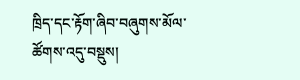ཁྲིད་དང་རྟོག་ཞིབ་བཞུགས་མོལ་ཚོགས་འདུ་བསྡུས།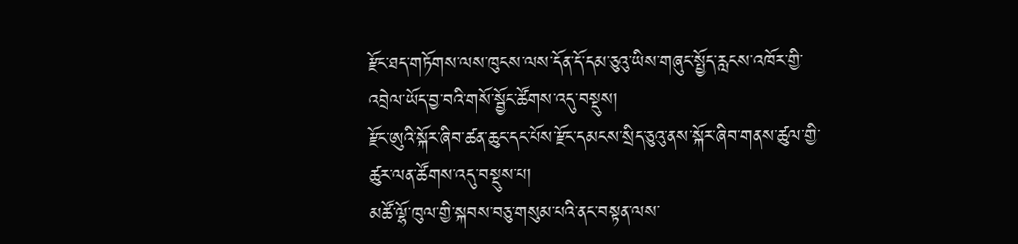རྫོང་ཐད་གཏོགས་ལས་ཁུངས་ལས་དོན་དོ་དམ་ཅུའུ་ཡིས་གཞུང་སྤྱོད་རླངས་འཁོར་གྱི་འབྲེལ་ཡོད་བྱ་བའི་གསོ་སྦྱོང་ཚོགས་འདུ་བསྡུས།
རྫོང་ཨུའི་སྐོར་ཞིབ་ཚན་ཆུང་དང་པོས་རྫོང་དམངས་སྲིད་ཅུའུ་ནས་སྐོར་ཞིབ་གནས་ཚུལ་གྱི་ཚུར་ལན་ཚོགས་འདུ་བསྡུས་པ།
མཚོ་ལྷོ་ཁུལ་གྱི་སྐབས་བཅུ་གསུམ་པའི་ནང་བསྟན་ལས་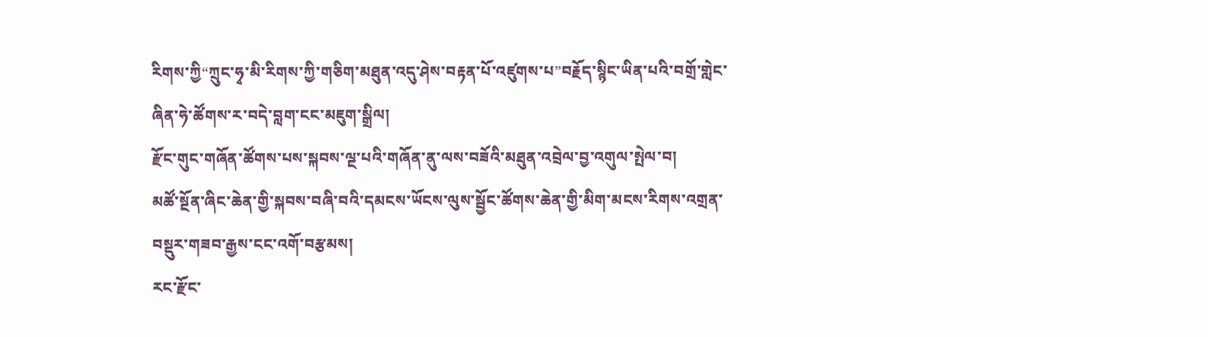རིགས་ཀྱི“ཀྲུང་ཧྭ་མི་རིགས་ཀྱི་གཅིག་མཐུན་འདུ་ཤེས་བརྟན་པོ་འཛུགས་པ”བརྗོད་སྙིང་ཡིན་པའི་བགྲོ་གླེང་ཞིན་ཧེ་ཚོགས་ར་བདེ་བླག་ངང་མཇུག་སྒྲིལ།
རྫོང་གུང་གཞོན་ཚོགས་པས་སྐབས་ལྔ་པའི་གཞོན་ནུ་ལས་བཟོའི་མཐུན་འབྲེལ་བྱ་འགུལ་སྤེལ་བ།
མཚོ་སྔོན་ཞིང་ཆེན་གྱི་སྐབས་བཞི་བའི་དམངས་ཡོངས་ལུས་སྦྱོང་ཚོགས་ཆེན་གྱི་མིག་མངས་རིགས་འགྲན་བསྡུར་གཟབ་རྒྱས་ངང་འགོ་བརྩམས།
རང་རྫོང་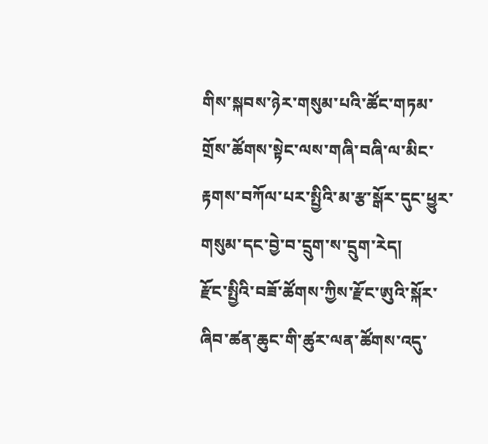གིས་སྐབས་ཉེར་གསུམ་པའི་ཚོང་གཏམ་གྲོས་ཚོགས་སྟེང་ལས་གཞི་བཞི་ལ་མིང་རྟགས་བཀོལ་པར་སྤྱིའི་མ་རྩ་སྒོར་དུང་ཕྱུར་གསུམ་དང་བྱེ་བ་དྲུག་ས་དྲུག་རེད།
རྫོང་སྤྱིའི་བཟོ་ཚོགས་ཀྱིས་རྫོང་ཨུའི་སྐོར་ཞིབ་ཚན་ཆུང་གི་ཚུར་ལན་ཚོགས་འདུ་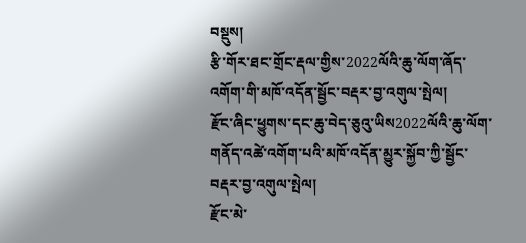བསྡུས།
རྩི་གོར་ཐང་གྲོང་རྡལ་གྱིས་2022ལོའི་ཆུ་ལོག་ཞོད་འགོག་གི་མཁོ་འདོན་སྦྱོང་བརྡར་བྱ་འགུལ་སྤེལ།
རྫོང་ཞིང་ཕྱུགས་དང་ཆུ་བེད་ཅུའུ་ཡིས2022ལོའི་ཆུ་ལོག་གནོད་འཚེ་འགོག་པའི་མཁོ་འདོན་མྱུར་སྐྱོབ་ཀྱི་སྦྱོང་བརྡར་བྱ་འགུལ་སྤེལ།
རྫོང་མེ་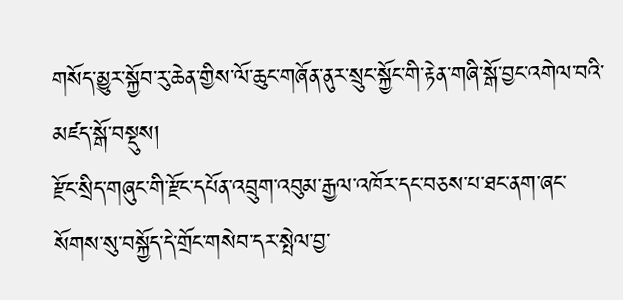གསོད་མྱུར་སྐྱོབ་རུ་ཆེན་གྱིས་ལོ་ཆུང་གཞོན་ནུར་སྲུང་སྐྱོང་གི་རྟེན་གཞི་སྒོ་བྱང་འགེལ་བའི་མཛད་སྒོ་བསྡུས།
རྫོང་སྲིད་གཞུང་གི་རྫོང་དཔོན་འབྲུག་འབུམ་རྒྱལ་འཁོར་དང་བཅས་པ་ཐང་ནག་ཞང་སོགས་སུ་བསྐྱོད་དེ་གྲོང་གསེབ་དར་སྤེལ་བྱ་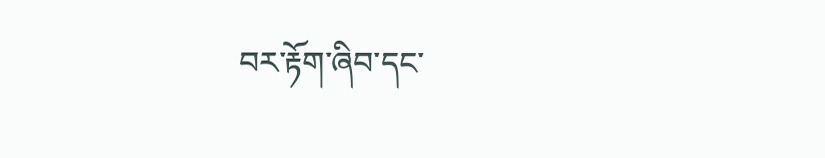བར་རྟོག་ཞིབ་དང་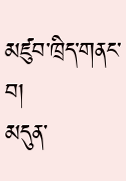མཛུབ་ཁྲིད་གནང་བ།
མདུན་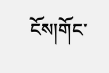ངོས།གོང་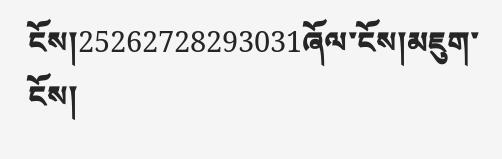ངོས།25262728293031ཞོལ་ངོས།མཇུག་ངོས།